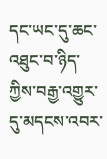དང་ཡང་དུ་ཆང་འཐུང་བ་ཉིད་ཀྱིས་བརྒྱ་འགྱུར་དུ་མདངས་འབར་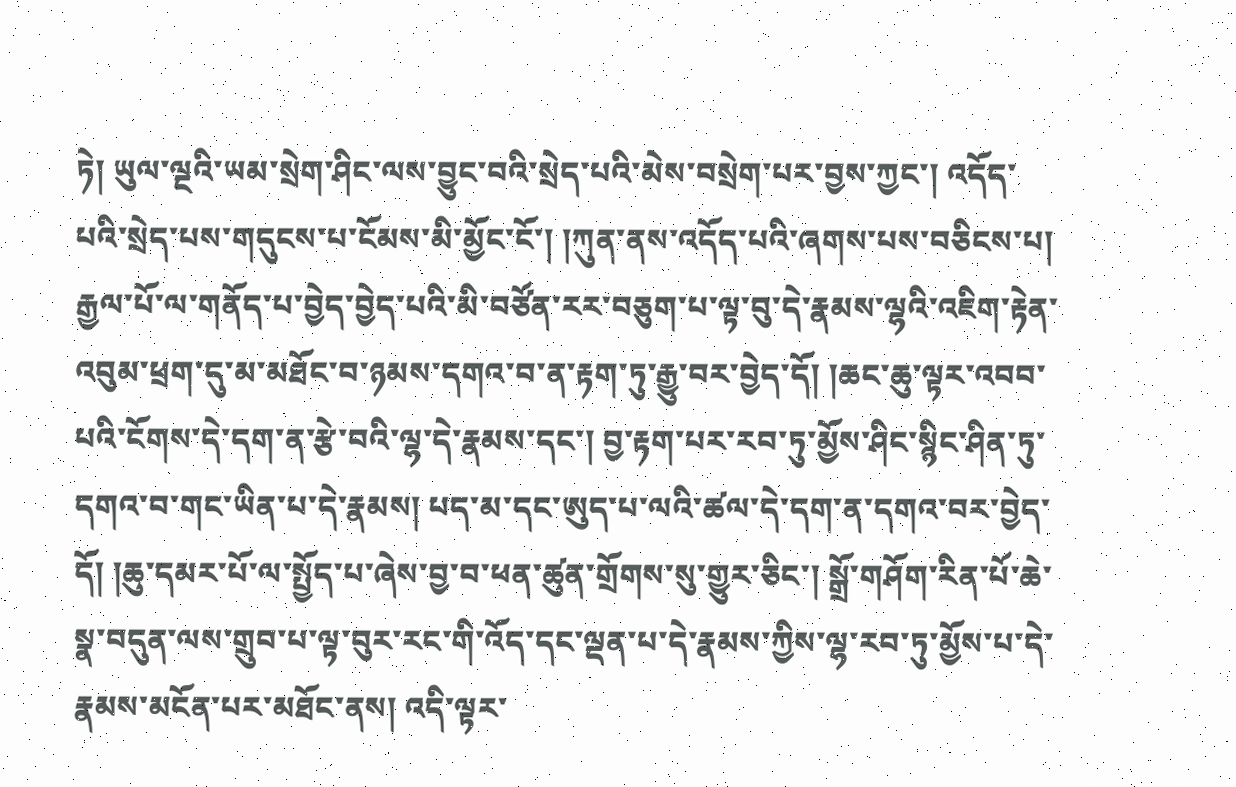ཏེ། ཡུལ་ལྔའི་ཡམ་སྲེག་ཤིང་ལས་བྱུང་བའི་སྲེད་པའི་མེས་བསྲེག་པར་བྱས་ཀྱང་། འདོད་པའི་སྲེད་པས་གདུངས་པ་ངོམས་མི་མྱོང་ངོ་། །ཀུན་ནས་འདོད་པའི་ཞགས་པས་བཅིངས་པ། རྒྱལ་པོ་ལ་གནོད་པ་བྱེད་བྱེད་པའི་མི་བཙོན་རར་བཅུག་པ་ལྟ་བུ་དེ་རྣམས་ལྷའི་འཇིག་རྟེན་འབུམ་ཕྲག་དུ་མ་མཐོང་བ་ཉམས་དགའ་བ་ན་རྟག་ཏུ་རྒྱུ་བར་བྱེད་དོ། །ཆང་ཆུ་ལྟར་འབབ་པའི་ངོགས་དེ་དག་ན་རྩེ་བའི་ལྷ་དེ་རྣམས་དང་། བྱ་རྟག་པར་རབ་ཏུ་མྱོས་ཤིང་སྙིང་ཤིན་ཏུ་དགའ་བ་གང་ཡིན་པ་དེ་རྣམས། པད་མ་དང་ཨུད་པ་ལའི་ཚལ་དེ་དག་ན་དགའ་བར་བྱེད་དོ། །ཆུ་དམར་པོ་ལ་སྤྱོད་པ་ཞེས་བྱ་བ་ཕན་ཚུན་གྲོགས་སུ་གྱུར་ཅིང་། སྒྲོ་གཤོག་རིན་པོ་ཆེ་སྣ་བདུན་ལས་གྲུབ་པ་ལྟ་བུར་རང་གི་འོད་དང་ལྡན་པ་དེ་རྣམས་ཀྱིས་ལྷ་རབ་ཏུ་མྱོས་པ་དེ་རྣམས་མངོན་པར་མཐོང་ནས། འདི་ལྟར་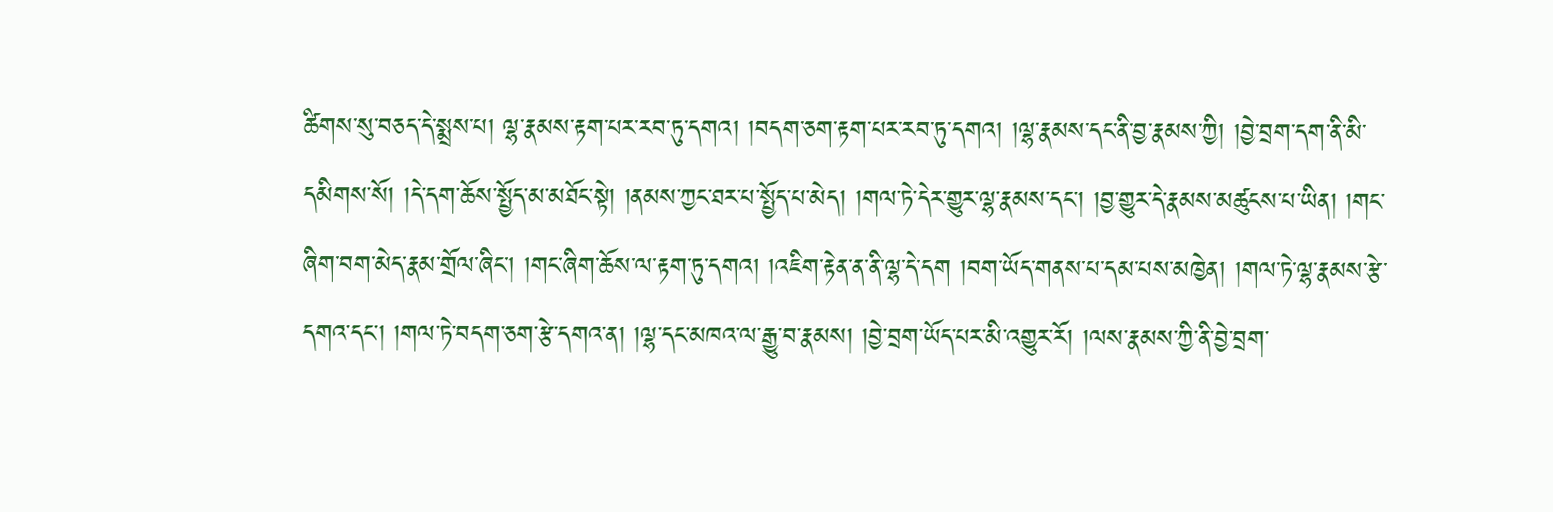ཚིགས་སུ་བཅད་དེ་སྨྲས་པ། ལྷ་རྣམས་རྟག་པར་རབ་ཏུ་དགའ། །བདག་ཅག་རྟག་པར་རབ་ཏུ་དགའ། །ལྷ་རྣམས་དང་ནི་བྱ་རྣམས་ཀྱི། །བྱེ་བྲག་དག་ནི་མི་དམིགས་སོ། །དེ་དག་ཆོས་སྤྱོད་མ་མཐོང་སྟེ། །ནམས་ཀྱང་ཐར་པ་སྤྱོད་པ་མེད། །གལ་ཏེ་དེར་གྱུར་ལྷ་རྣམས་དང་། །བྱ་གྱུར་དེ་རྣམས་མཚུངས་པ་ཡིན། །གང་ཞིག་བག་མེད་རྣམ་གྲོལ་ཞིང་། །གང་ཞིག་ཆོས་ལ་རྟག་ཏུ་དགའ། །འཇིག་རྟེན་ན་ནི་ལྷ་དེ་དག །བག་ཡོད་གནས་པ་དམ་པས་མཁྱེན། །གལ་ཏེ་ལྷ་རྣམས་རྩེ་དགའ་དང་། །གལ་ཏེ་བདག་ཅག་རྩེ་དགའ་ན། །ལྷ་དང་མཁའ་ལ་རྒྱུ་བ་རྣམས། །བྱེ་བྲག་ཡོད་པར་མི་འགྱུར་རོ། །ལས་རྣམས་ཀྱི་ནི་བྱེ་བྲག་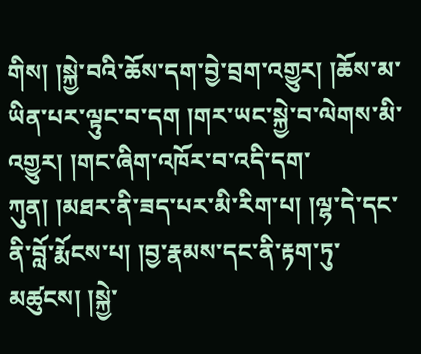གིས། །སྐྱེ་བའི་ཆོས་དག་བྱེ་བྲག་འགྱུར། །ཆོས་མ་ཡིན་པར་ལྟུང་བ་དག །གར་ཡང་སྐྱེ་བ་ལེགས་མི་འགྱུར། །གང་ཞིག་འཁོར་བ་འདི་དག་ཀུན། །མཐར་ནི་ཟད་པར་མི་རིག་པ། །ལྷ་དེ་དང་ནི་བློ་རྨོངས་པ། །བྱ་རྣམས་དང་ནི་རྟག་ཏུ་མཚུངས། །སྐྱེ་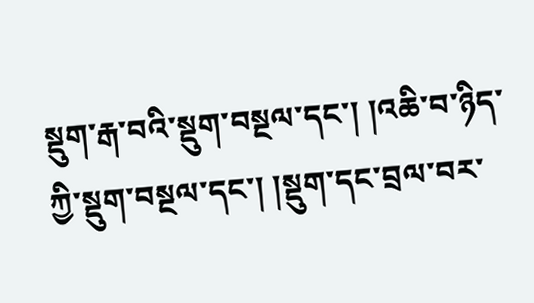སྡུག་རྒ་བའི་སྡུག་བསྔལ་དང་། །འཆི་བ་ཉིད་ཀྱི་སྡུག་བསྔལ་དང་། །སྡུག་དང་བྲལ་བར་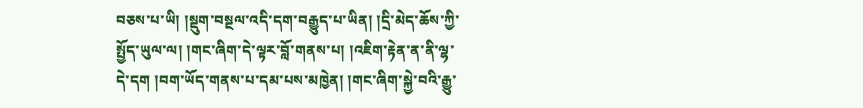བཅས་པ་ཡི། །སྡུག་བསྔལ་འདི་དག་བརྒྱུད་པ་ཡིན། །དྲི་མེད་ཆོས་ཀྱི་སྤྱོད་ཡུལ་ལ། །གང་ཞིག་དེ་ལྟར་བློ་གནས་པ། །འཇིག་རྟེན་ན་ནི་ལྷ་དེ་དག །བག་ཡོད་གནས་པ་དམ་པས་མཁྱེན། །གང་ཞིག་སྐྱེ་བའི་རྒྱུ་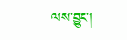ལས་བྱུང་།